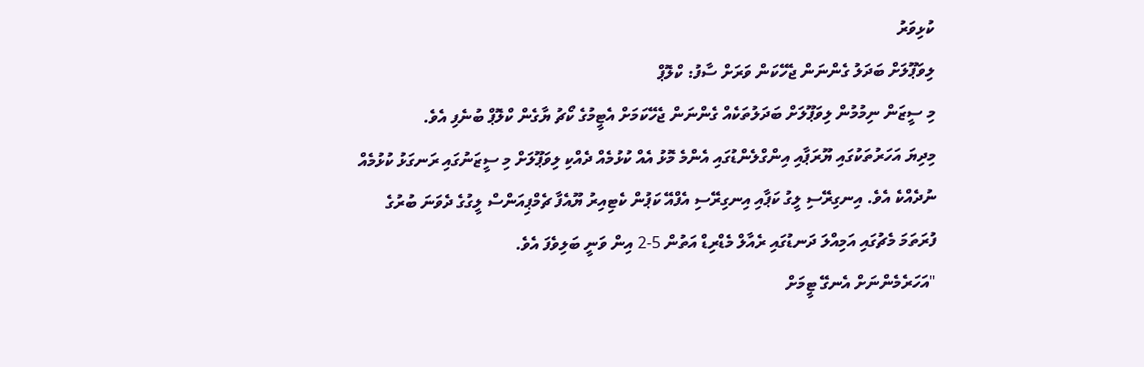ކުޅިވަރު
ލިވަޕޫލަށް ބަދަލު ގެންނަން ޖެހޭކަން ވަރަށް ސާފު: ކްލޮޕް
މި ސީޒަން ނިމުމުން ލިވަޕޫލަށް ބަދަލުތަކެއް ގެންނަން ޖެހޭކަމަށް އެޓީމުގެ ކޯޗު ޔާގެން ކްލޮޕް ބުނެފި އެވެ.
މިދިޔަ އަހަރުތަކުގައި ޔޫރަޕާއި އިންގްލެންޑުގައި އެންމެ މޮޅު އެއް ކުޅުމެއް ދެއްކި ލިވަޕޫލަށް މި ސީޒަނުގައި ރަނގަޅު ކުޅުމެއް ނުދެއްކެ އެވެ. އިނގިރޭސި ލީގު ކަޕާއި އިނގިރޭސި އެފްއޭ ކަޕުން ކެޓިއިރު ޔޫއެފާ ޗެމްޕިއަންސް ލީގުގެ ދެވަނަ ބުރުގެ ފުރަތަމަ މެޗުގައި އަމިއްލަ ދަނޑުގައި ރެއާލް މެޑްރިޑް އަތުން 5-2 އިން ވަނީ ބަލިވެފަ އެވެ.
"އަހަރެމެންނަށް އެނގޭ ޓީމަށް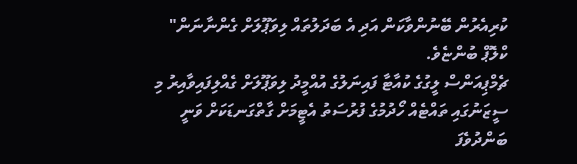ކުރިއެރުން ބޭނުންވާކަން އަދި އެ ބަދަލުތައް ލިވަޕޫލަށް ގެންނާނަން" ކްލޮޕް ބުންޏެވެ.
ޗެމްޕިއަންސް ލީގުގެ ކުއާޓާ ފައިނަލުގެ އުއްމީދު ލިވަޕޫލަށް ގެއްލިފައިވާއިރު މި ސީޒަނުގައި ތައްޓެއް ހޯދުމުގެ ފުރުސަތު އެޓީމަށް ގާތްގަނޑަކަށް ވަނީ ބަންދުވެފަ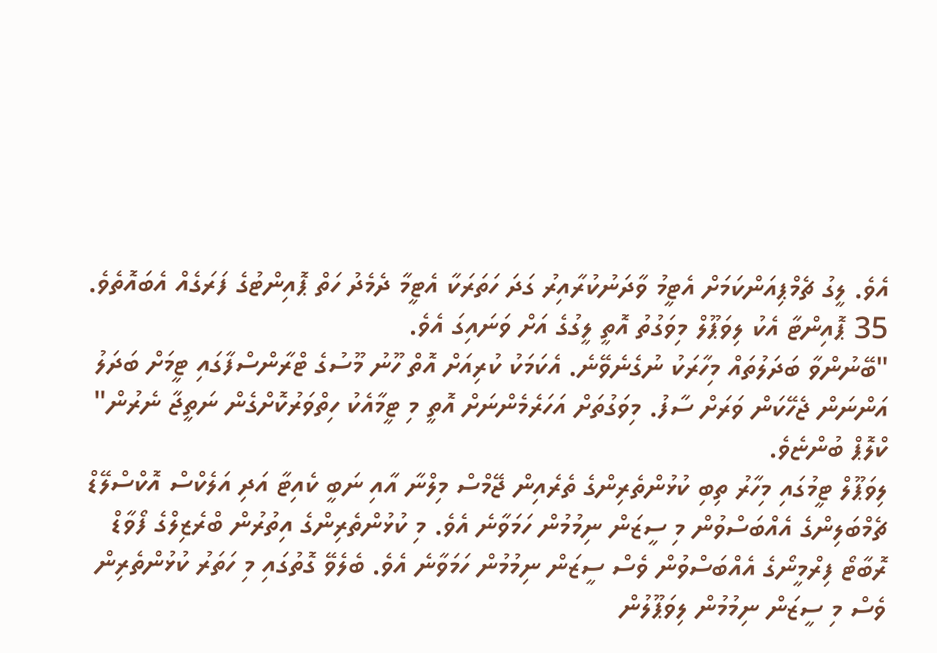އެވެ. ލީގު ޗެމްޕިއަންކަމަށް އެޓީމު ވާދަނުކުރާއިރު ގަދަ ހަތަރަކާ އެޓީމާ ދެމެދު ހަތް ޕޮއިންޓުގެ ފަރަގެއް އެބައޮތެވެ. 35 ޕޮއިންޓާ އެކު ލިވަޕޫލް މިވަގުތު އޮތީ ލީގުގެ އަށް ވަނައިގަ އެވެ.
"ބޭނުންވާ ބަދަލުތައް މިހާރަކު ނުގެނެވޭނެ. އެކަމަކު ކުރިއަށް އޮތް ހޫނު މޫސުގެ ޓްރާންސްފާގައި ޓީމަށް ބަދަލު އަންނަން ޖެހޭކަން ވަރަށް ސާފު. މިވަގުތަށް އަހަރެމެންނަށް އޮތީ މި ޓީމާއެކު ހިތްވަރުކޮށްގެން ނަތީޖާ ނެރުން" ކްލޮޕް ބުންޏެވެ.
ލިވަޕޫލް ޓީމުގައި މިހާރު ތިބި ކުޅުންތެރިންގެ ތެރެއިން ޖޭމްސް މިލްނާ އާއި ނަބީ ކެއިޓާ އަދި އަލެކްސް އޮކްސްލޭޑް ޗެމްބަލިންގެ އެއްބަސްވުން މި ސީޒަން ނިމުމުން ހަމަވާނެ އެވެ. މި ކުޅުންތެރިންގެ އިތުރުން ބްރެޒިލްގެ ފޯވާޑް ރޮބާޓޯ ފިރްމީނޯގެ އެއްބަސްވުން ވެސް ސީޒަން ނިމުމުން ހަމަވާނެ އެވެ. ބެލެވޭ ގޮތުގައި މި ހަތަރު ކުޅުންތެރިން ވެސް މި ސީޒަން ނިމުމުން ލިވަޕޫލުން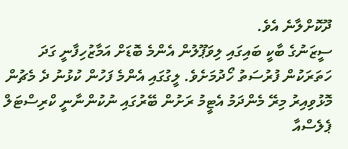ދޫކޮށްލާނެ އެވެ.
ސީޒަނުގެ ބާކީ ބައިގައި ލިވަޕޫލުން އެންމެ ބޮޑަށް އަމާޒުހިފާނީ ގަދަ ހަތަރަކުން ފުރުސަތު ހޯދުމަށެވެ. ލީގުގައި އެންމެ ފަހުން ކުޅުނު ދެ މެޗުން މޮޅުވިއިރު މިރޭ މެންދަމު އެޓީމު ރަށުން ބޭރުގައި ނުކުންނާނީ ކްރިސްޓަލް ޕެލެސްއާ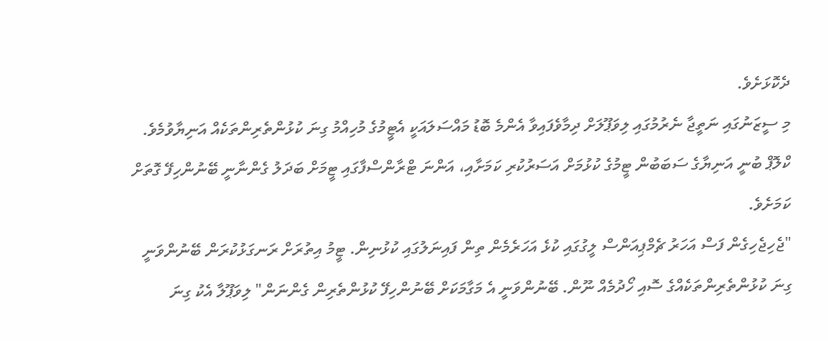ދެކޮޅަށެވެ.
މި ސީޒަނުގައި ނަތީޖާ ނެރުމުގައި ލިވަޕޫލަށް ދިމާވެފައިވާ އެންމެ ބޮޑު މައްސަލައަކީ އެޓީމުގެ މުހިއްމު ގިނަ ކުޅުންތެރިންތަކެއް އަނިޔާވުމެވެ.
ކްލޮޕް ބުނީ އަނިޔާގެ ސަބަބުން ޓީމުގެ ކުޅުމަށް އަސަރުކުރި ކަމަށާއި، އަންނަ ޓްރާންސްފާގައި ޓީމަށް ބަދަލު ގެންނާނީ ބޭނުންހިފޭ ގޮތަށް ކަމަށެވެ.
"ޖެހިޖެހިގެން ފަސް އަހަރު ޗެމްޕިއަންސް ލީގުގައި ކުޅެ އަހަރެމެން ތިން ފައިނަލުގައި ކުޅުނިން. ޓީމު އިތުރަށް ރަނގަޅުކުރަން ބޭނުންވަނީ ގިނަ ކުޅުންތެރިންތަކެއްގެ ސޮއި ހޯދުމެއް ނޫން. ބޭނުންވަނީ އެ މަގާމަކަށް ބޭނުންހިފޭ ކުޅުންތެރިން ގެންނަން" ލިވަޕޫލާ އެކު ގިނަ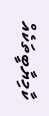ކާމިޔާބީތަކެއް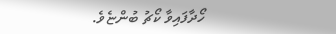ހޯދާފައިވާ ކޯޗު ބުންޏެވެ.